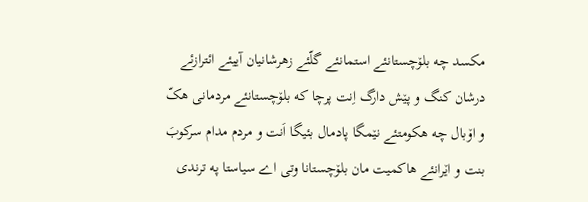مکسد چه بلۆچستانئے استمانئے گلّئے زهرشانیان آییئے ائترازئے درشان کنگ و پێش دارگ اِنت پرچا که بلۆچستانئے مردمانی هکّ و اۆبال چه هکومتئے نێمگا پادمال بئیگا اَنت و مردم مدام سرکوبَ بنت و اێرانئے هاکمیت مان بلۆچستانا وتی اے سیاستا په ترندی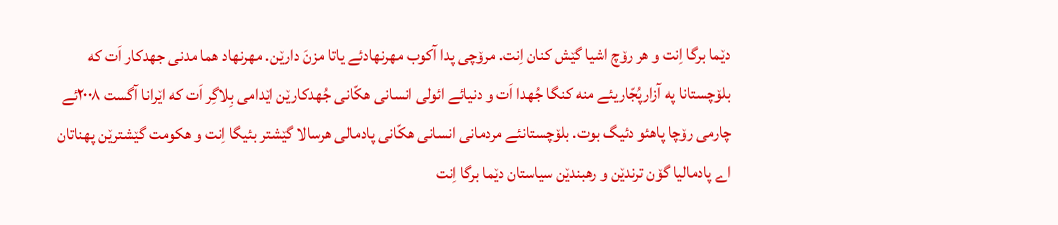دێما برگا اِنت و هر رۆچ اشیا گێش کنان اِنت. مرۆچی پدا آکوب مهرنهادئے یاتا مزنَ دارێن. مهرنهاد هما مدنی جهدکار اَت که بلۆچستانا په آزارپُجّاریئے منه کنگا جُهدا اَت و دنیائے ائولی انسانی هکّانی جُهدکارێن اێدامی بِلاگِر اَت که اێرانا آگست ۲۰۰۸ئے چارمی رۆچا پاهئو دئیگ بوت. بلۆچستانئے مردمانی انسانی هکّانی پادمالی هرسالا گێشتر بئیگا اِنت و هکومت گێشترێن پهناتان اے پادمالیا گۆن ترندێن و رهبندێن سیاستان دێما برگا اِنت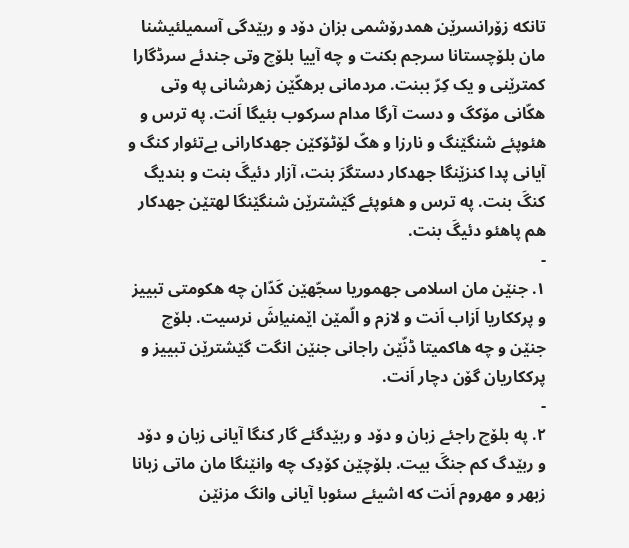تانکه زۆرانسرێن همدرۆشمی بزان دۆد و ربێدگی آسمیلئیشنا مان بلۆچستانا سرجم بکنت و چه آییا بلۆچ وتی جندئے سرڈگارا کمترێنی و یک کِرّ ببنت. مردمانی برهکّێن زهرشانی په وتی هکّانی مۆکگ و دست آرگا مدام سرکوب بئیگا اَنت. په ترس و هئوپئے شنگێنگ و نارزا و هکّ لۆٹۆکێن جهدکارانی بےتئوار کنگ و آیانی پدا کنزێنگا جهدکار دستگرَ بنت، آزار دئیگَ بنت و بندیگ کنگَ بنت. په ترس و هئوپئے گێشترێن شنگێنگا لهتێن جهدکار هم پاهئو دئیگَ بنت.
-
۱. جنێن مان اسلامی جهموریا سجّهێن کَدّان چه هکومتی تبییز و پرککاریا اَزاب اَنت و لازم و الّمێن اێمنیاِشَ نرسیت. بلۆچ جنێن و چه هاکمیتا ڈنّێن راجانی جنێن انگت گێشترێن تبییز و پرککاریان گۆن دچار اَنت.
-
۲. په بلۆچ راجئے زبان و دۆد و ربێدگئے گار کنگا آیانی زبان و دۆد و ربێدگ کم جنگَ بیت. بلۆچێن کۆدِک چه وانێنگا مان ماتی زبانا زبهر و مهروم اَنت که اشیئے سئوبا آیانی وانگ مزنێن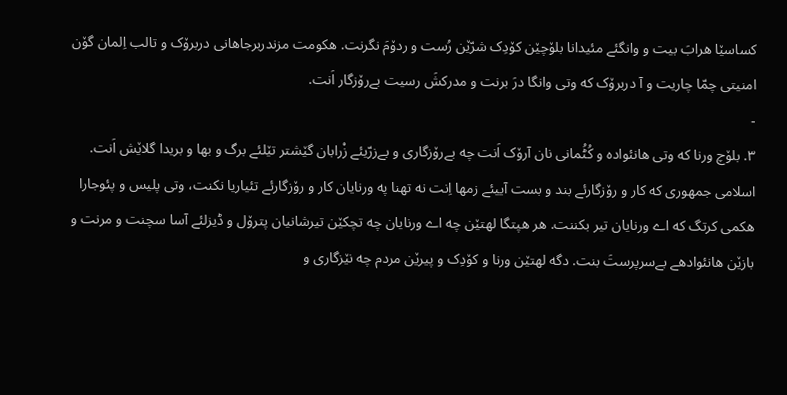کساسێا هرابَ بیت و وانگئے مئیدانا بلۆچێن کۆدِک شرّێن رُست و ردۆمَ نگرنت. هکومت مزندربرجاهانی دربرۆک و تالب اِلمان گۆن امنیتی چمّا چاریت و آ دربرۆک که وتی وانگا درَ برنت و مدرکشَ رسیت بےرۆزگار اَنت.
-
۳. بلۆچ ورنا که وتی هانئواده و کُٹُمانی نان آرۆک اَنت چه بےرۆزگاری و بےزرّیئے زْرابان گێشتر تێلئے برگ و بها و بریدا گلاێش اَنت. اسلامی جمهوری که کار و رۆزگارئے بند و بست آییئے زمها اِنت نه تهنا په ورنایان کار و رۆزگارئے تئیاریا نکنت، وتی پلیس و پئوجارا هکمی کرتگ که اے ورنایان تیر بکننت. هر هپتگا لهتێن چه اے ورنایان چه تچکێن تیرشانیان پترۆل و ڈیزلئے آسا سچنت و مرنت و بازێن هانئوادهے بےسرپرستَ بنت. دگه لهتێن ورنا و کۆدِک و پیرێن مردم چه نێزگاری و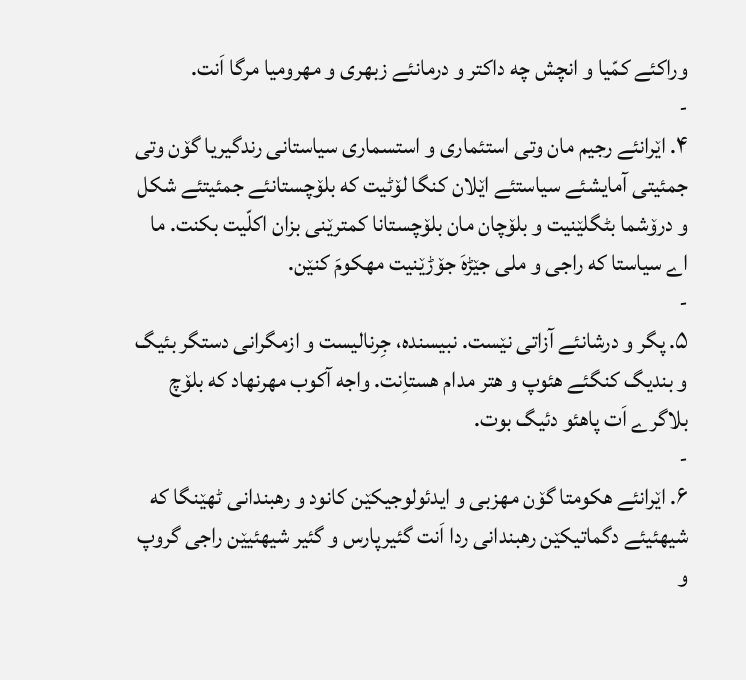وراکئے کمّیا و انچش چه داکتر و درمانئے زبهری و مهرومیا مرگا اَنت.
-
۴. اێرانئے رجیم مان وتی استئماری و استسماری سیاستانی رندگیریا گۆن وتی جمئیتی آمایشئے سیاستئے اێلان کنگا لۆٹیت که بلۆچستانئے جمئیتئے شکل و درۆشما بٹگلێنیت و بلۆچان مان بلۆچستانا کمترێنی بزان اکلّیت بکنت. ما اے سیاستا که راجی و ملی جێڑهَ جۆڑێنیت مهکومَ کنێن.
-
۵. پگر و درشانئے آزاتی نێست. نبیسنده، جِرنالیست و ازمگرانی دستگر بئیگ و بندیگ کنگئے هئوپ و هتر مدام هستاِنت. واجه آکوب مهرنهاد که بلۆچ بلاگرے اَت پاهئو دئیگ بوت.
-
۶. اێرانئے هکومتا گۆن مهزبی و ایدئولوجیکێن کانود و رهبندانی ٹهێنگا که شیهئیئے دگماتیکێن رهبندانی ردا اَنت گئیرپارس و گئیر شیهئیێن راجی گروپ و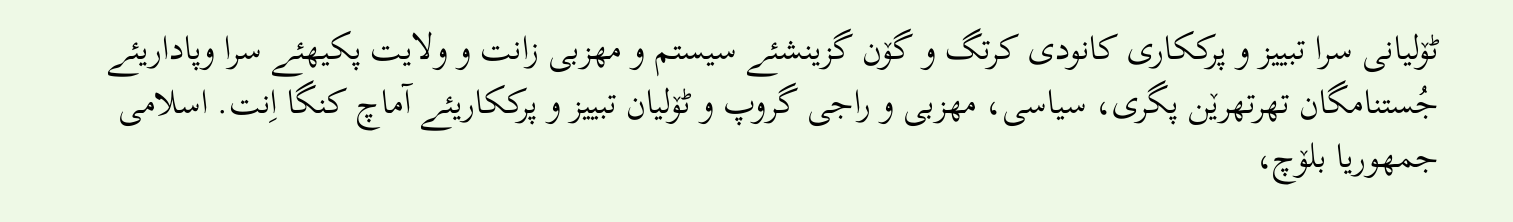ٹۆلیانی سرا تبییز و پرککاری کانودی کرتگ و گۆن گزینشئے سیستم و مهزبی زانت و ولایت پکیهئے سرا وپاداریئے جُستنامگان تهرتهرێن پگری، سیاسی، مهزبی و راجی گروپ و ٹۆلیان تبییز و پرککاریئے آماچ کنگا اِنت. اسلامی جمهوریا بلۆچ،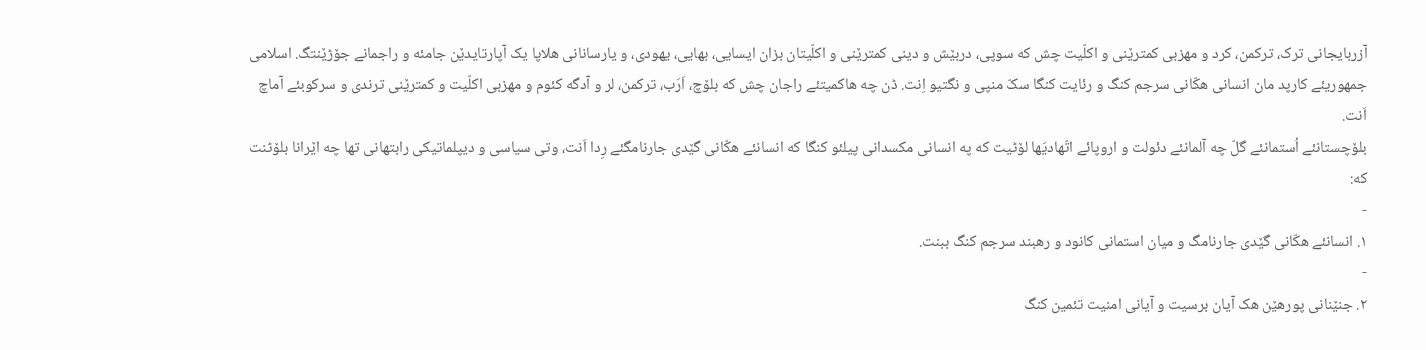آزربایجانی ترک، ترکمن، کرد و مهزبی کمترێنی و اکلّیت چش که سوپی، دربێش و دینی کمترێنی و اکلّیتان بزان ایسایی، بهایی، یهودی، و یارسانانی هلاپا یک آپارتایدێن جامئه و راجمانے جۆڑێنتگ. اسلامی جمهوریئے کارپد مان انسانی هکّانی سرجم کنگ و رئایت کنگا سکّ منپی و نگتیو اِنت. ڈن چه هاکمیتئے راجان چش که بلۆچ، اَرَب، ترکمن، لر و آدگه کئوم و مهزبی اکلّیت و کمترێنی ترندی و سرکوبئے آماچ اَنت.
بلۆچستانئے اُستمانئے گلّ چه آلمانئے دئولت و اروپائے اتّهادیَها لۆٹیت که په انسانی مکسدانی پیلئو کنگا که انسانئے هکّانی گێدی جارنامگئے رِدا اَنت، وتی سیاسی و دیپلماتیکی رابتهانی تها چه اێرانا بلۆٹنت که:
-
۱. انسانئے هکّانی گێدی جارنامگ و میان استمانی کانود و رهبند سرجم کنگ ببنت.
-
۲. جنێنانی پورهێن هک آیان برسیت و آیانی امنیت تئمین کنگ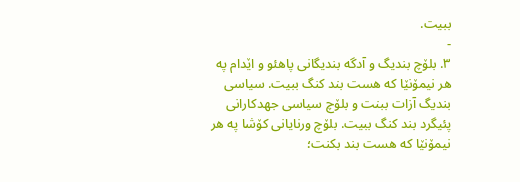ببیت.
-
۳. بلۆچ بندیگ و آدگه بندیگانی پاهئو و اێدام په هر نیمۆنێا که هست بند کنگ ببیت. سیاسی بندیگ آزات ببنت و بلۆچ سیاسی جهدکارانی پئیگرد بند کنگ ببیت. بلۆچ ورنایانی کۆشا په هر نیمۆنێا که هست بند بکنت؛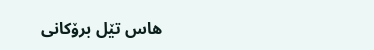هاس تێل برۆکانی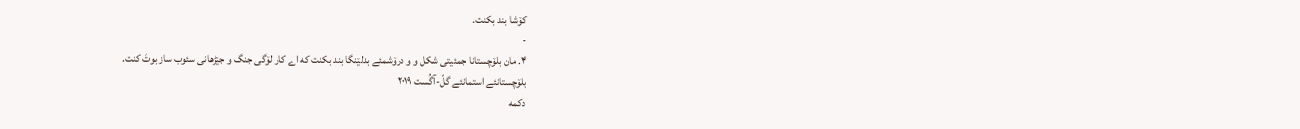کۆشا بند بکنت.
-
۴. مان بلۆچستانا جمئیتی شکل و و درۆشمئے بدلێنگا بند بکنت که اے کار لۆگی جنگ و جێڑهانی سئوب ساز بوتَ کنت.
بلۆچستانئے استمانئے گلّ-آگُست ۲۰۱۹
دکمه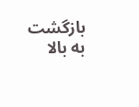بازگشت به بالا